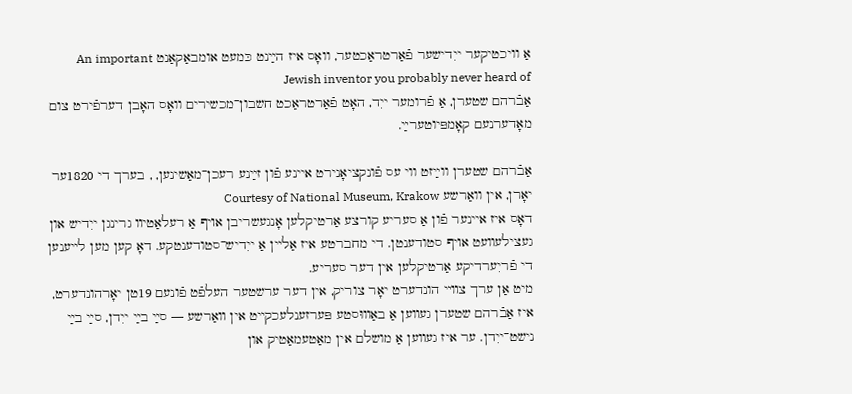אַ וויכטיקער ייִדישער פֿאַרטראַכטער, וואָס איז הײַנט כּמעט אומבאַקאַנט An important Jewish inventor you probably never heard of
אַבֿרהם שטערן, אַ פֿרומער ייִד, האָט פֿאַרטראַכט חשבון־מכשירים וואָס האָבן דערפֿירט צום מאָדערנעם קאָמפּיוטערײַ.

אַבֿרהם שטערן ווײַזט ווי עס פֿונקציאָנירט איינע פֿון זײַנע רעכן־מאַשינען, , בערך די 1820ער יאָרן, אין וואַרשע Courtesy of National Museum, Krakow
דאָס איז איינער פֿון אַ סעריע קורצע אַרטיקלען אָנגעשריבן אױף אַ רעלאַטיװ גרינגן ייִדיש און געצילעװעט אױף סטודענטן. די מחברטע איז אַלײן אַ ייִדיש־סטודענטקע. דאָ קען מען לײענען די פֿריִערדיקע אַרטיקלען אין דער סעריע.
מיט אַן ערך צװײ הונדערט יאָר צוריק, אין דער ערשטער העלפֿט פֿונעם 19טן יאָרהונדערט, איז אַבֿרהם שטערן געװען אַ באַװוּסטע פּערזענלעכקײט אין װאַרשע — סײַ בײַ ייִדן, סײַ בײַ נישט־ייִדן. ער איז געװען אַ מושלם אין מאַטעמאַטיק און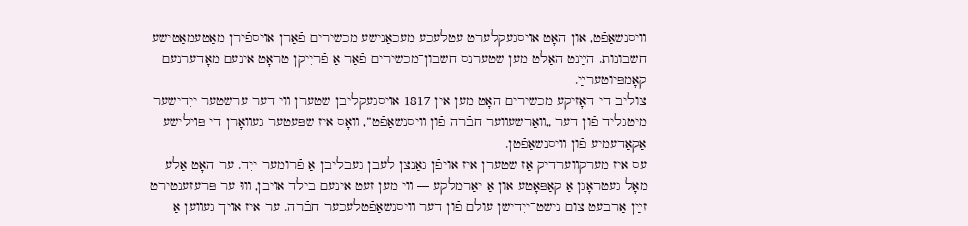װיסנשאַפֿט, און האָט אױסגעקלערט עטלעכע מעכאַנישע מכשירים פֿאַרן אױספֿירן מאַטעמאַטישע חשבונות. הײַנט האַלט מען שטערנס חשבון־מכשירים פֿאַר אַ פֿריִיקן טראָט אינעם מאָדערנעם קאָמפּיוטערײַ.
צוליב די דאָזיקע מכשירים האָט מען אין 1817 אױסגעקליבן שטערן װי דער ערשטער ייִדישער מיטגליד פֿון דער „װאַרשעװער חבֿרה פֿון װיסנשאַפֿט“, װאָס איז שפּעטער געװאָרן די פּױלישע אַקאַדעמיע פֿון װיסנשאַפֿטן.
עס איז מערקװערדיק אַז שטערן איז אויפֿן גאַנצן לעבן געבליבן אַ פֿרומער ייִד. ער האָט אַלע מאָל געטראָגן אַ קאַפּאָטע און אַ יאַרמלקע — װי מען זעט אינעם בילד אױבן, װוּ ער פּרעזענטירט זײַן אַרבעט צום נישט־ייִדישן עולם פֿון דער װיסנשאַפֿטלעכער חבֿרה. ער איז אױך געװען אַ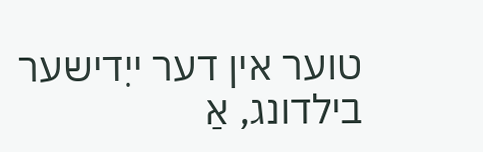טוער אין דער ייִדישער בילדונג, אַ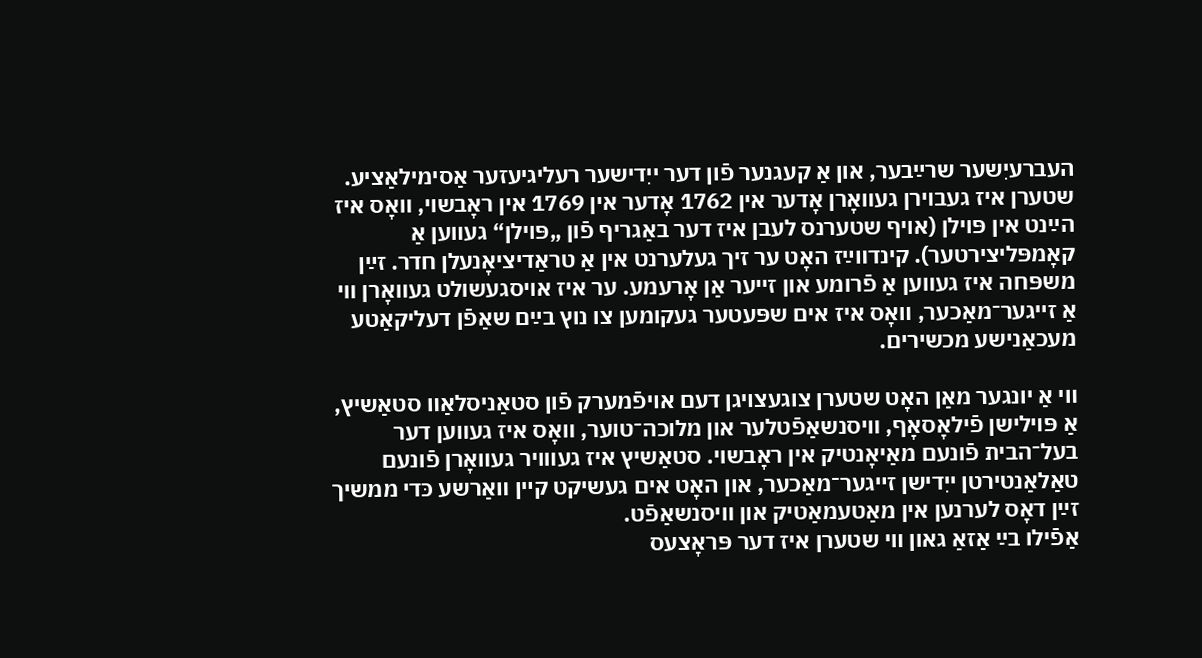העברעיִשער שרײַבער, און אַ קעגנער פֿון דער ייִדישער רעליגיעזער אַסימילאַציע.
שטערן איז געבױרן געװאָרן אָדער אין 1762 אָדער אין 1769 אין ראָבשוי, װאָס איז הײַנט אין פּױלן (אױף שטערנס לעבן איז דער באַגריף פֿון „פּױלן“ געװען אַ קאָמפּליצירטער). קינדװײַז האָט ער זיך געלערנט אין אַ טראַדיציאָנעלן חדר. זײַן משפּחה איז געװען אַ פֿרומע און זײער אַן אָרעמע. ער איז אױסגעשולט געװאָרן װי אַ זײגער־מאַכער, װאָס איז אים שפּעטער געקומען צו נוץ בײַם שאַפֿן דעליקאַטע מעכאַנישע מכשירים.

װי אַ יונגער מאַן האָט שטערן צוגעצױגן דעם אױפֿמערק פֿון סטאַניסלאַװ סטאַשיץ, אַ פּױלישן פֿילאָסאָף, װיסנשאַפֿטלער און מלוכה־טוער, װאָס איז געװען דער בעל־הבית פֿונעם מאַיאָנטיק אין ראָבשוי. סטאַשיץ איז געװױר געװאָרן פֿונעם טאַלאַנטירטן ייִדישן זײגער־מאַכער, און האָט אים געשיקט קײן װאַרשע כּדי ממשיך זײַן דאָס לערנען אין מאַטעמאַטיק און װיסנשאַפֿט.
אַפֿילו בײַ אַזאַ גאון װי שטערן איז דער פּראָצעס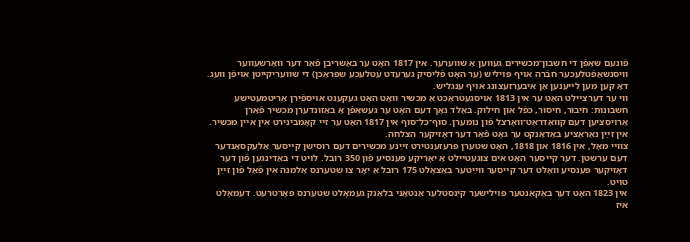פֿונעם שאַפֿן די חשבון־מכשירים געװען אַ שװערער. אין 1817 האָט ער באַשריבן פֿאַר דער װאַרשעװער װיסנשאַפֿטלעכער חבֿרה אױף פּױליש (ער האָט פֿליסיק גערעדט עטלעכע שפּראַכן) די שוועריקייטן אױפֿן װעג. דאָ קען מען לײענען אַן איבערזעצונג אױף ענגליש.
װי ער דערצײלט האָט ער אין 1813 אױסגעטראַכט אַ מכשיר װאָט האָט געקענט אױספֿירן אַריטמעטישע חשבונות: חיבור, חיסור, כּפֿל און חילוק. באַלד נאָך דעם האָט ער געשאַפֿן אַ באַזונדערן מכשיר פֿאַרן אַרױסציִען דעם קװאַדראַט־װאָרצל פֿון נומערן. סוף־כּל־סוף אין 1817 האָט ער זײ קאָמבינירט אין אײן מכשיר. אין זײַן נאַראַציע באַדאַנקט ער גאָט פֿאַר דער דאָזיקער הצלחה.
צװײ מאָל, אין 1816 און 1818, האָט שטערן פּרעזענטירט זײַנע מכשירים דעם רוסישן קײסער אַלעקסאַנדער דעם ערשטן. דער קײסער האָט אים צוגעטײלט אַ יאָריקע פּענסיע פֿון 350 רובל. לױט די באַדינגען פֿון דער דאָזיקער פּענסיע װאָלט דער קײסער װײַטער באַצאָלט 175 רובל אַ יאָר צו שטערנס אַלמנה אין פֿאַל פֿון זײַן טױט.
אין 1823 האָט דער באַקאַנטער פּױלישער קינסטלער אַנטאָני בלאַנק געמאָלט שטערנס פּאָרטרעט. דעמאָלט איז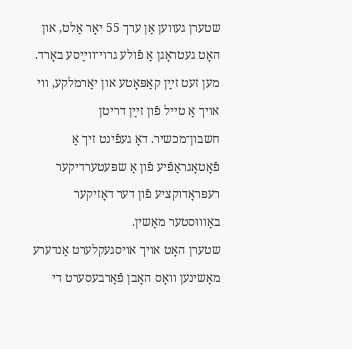שטערן געװען אַן ערך 55 יאָר אַלט, און האָט געטראָגן אַ פֿולע גרױ־װײַסע באָרד. מען זעט זײַן קאַפּאָטע און יאַרמלקע, װי אױך אַ טײל פֿון זײַן דריטן חשבון־מכשיר. דאָ געפֿינט זיך אַ פֿאָטאָגראַפֿיע פֿון אַ שפּעטערדיקער רעפּראָדוקציע פֿון דער דאָזיקער באַװוּסטער מאַשין.
שטערן האָט אױך אױסגעקלערט אַנדערע מאַשינען װאָס האָבן פֿאַרבעסערט די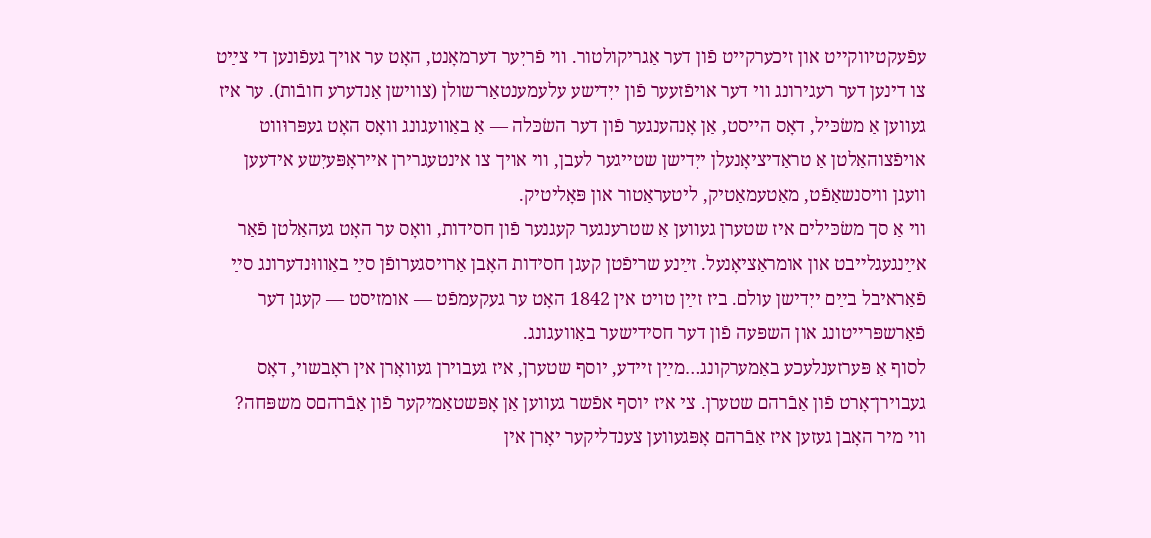עפֿעקטיװקײט און זיכערקײט פֿון דער אַגריקולטור. װי פֿריִער דערמאָנט, האָט ער אױך געפֿונען די צײַט צו דינען דער רעגירונג װי דער אױפֿזעער פֿון ייִדישע עלעמענטאַר־שולן (צװישן אַנדערע חובֿות). ער איז געװען אַ משׂכּיל, דאָס הײסט, אַן אָנהענגער פֿון דער השׂכּלה — אַ באַװעגונג װאָס האָט געפּרוּװט אױפֿצוהאַלטן אַ טראַדיציאָנעלן ייִדישן שטײגער לעבן, װי אױך צו אינטעגרירן אײראָפּעיִשע אידעען װעגן װיסנשאַפֿט, מאַטעמאַטיק, ליטעראַטור און פּאָליטיק.
װי אַ סך משׂכּילים איז שטערן געװען אַ שטרענגער קעגנער פֿון חסידות, װאָס ער האָט געהאַלטן פֿאַר אײַנגעגלײבט און אומראַציאָנעל. זײַנע שריפֿטן קעגן חסידות האָבן אַרױסגערופֿן סײַ באַװוּנדערונג סײַ פֿאַראיבל בײַם ייִדישן עולם. ביז זײַן טױט אין 1842 האָט ער געקעמפֿט — אומזיסט — קעגן דער פֿאַרשפּרײטונג און השפּעה פֿון דער חסידישער באַװעגונג.
לסוף אַ פּערזענלעכע באַמערקונג…מײַן זײדע, יוסף שטערן, איז געבױרן געװאָרן אין ראָבשוי, דאָס געבױרן־אָרט פֿון אַבֿרהם שטערן. צי איז יוסף אפֿשר געװען אַן אָפּשטאַמיקער פֿון אַבֿרהםס משפּחה?
װי מיר האָבן געזען איז אַבֿרהם אָפּגעװען צענדליקער יאָרן אין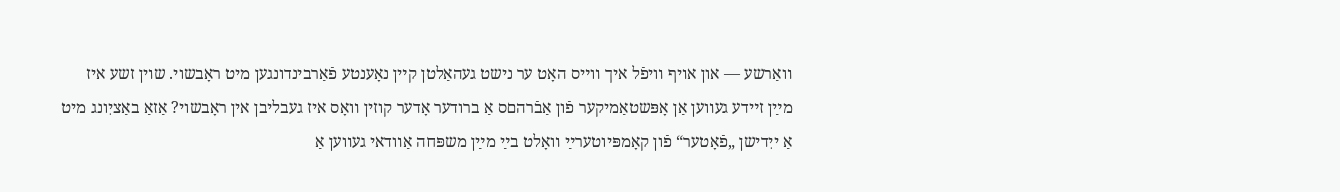װאַרשע — און אױף װיפֿל איך װײס האָט ער נישט געהאַלטן קײן נאָענטע פֿאַרבינדונגען מיט ראָבשוי. שױן זשע איז מײַן זײדע געװען אַן אָפּשטאַמיקער פֿון אַבֿרהםס אַ ברודער אָדער קוזין װאָס איז געבליבן אין ראָבשוי? אַזאַ באַציִונג מיט אַ ייִדישן „פֿאָטער“ פֿון קאָמפּיוטערײַ װאָלט בײַ מײַן משפּחה אַװדאי געװען אַ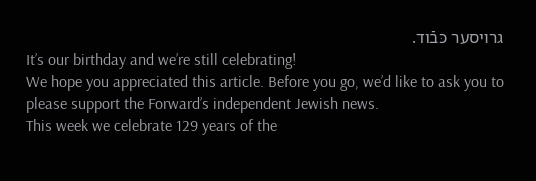גרױסער כּבֿוד.
It’s our birthday and we’re still celebrating!
We hope you appreciated this article. Before you go, we’d like to ask you to please support the Forward’s independent Jewish news.
This week we celebrate 129 years of the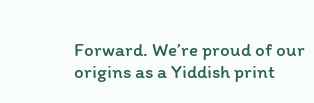Forward. We’re proud of our origins as a Yiddish print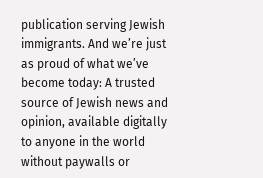publication serving Jewish immigrants. And we’re just as proud of what we’ve become today: A trusted source of Jewish news and opinion, available digitally to anyone in the world without paywalls or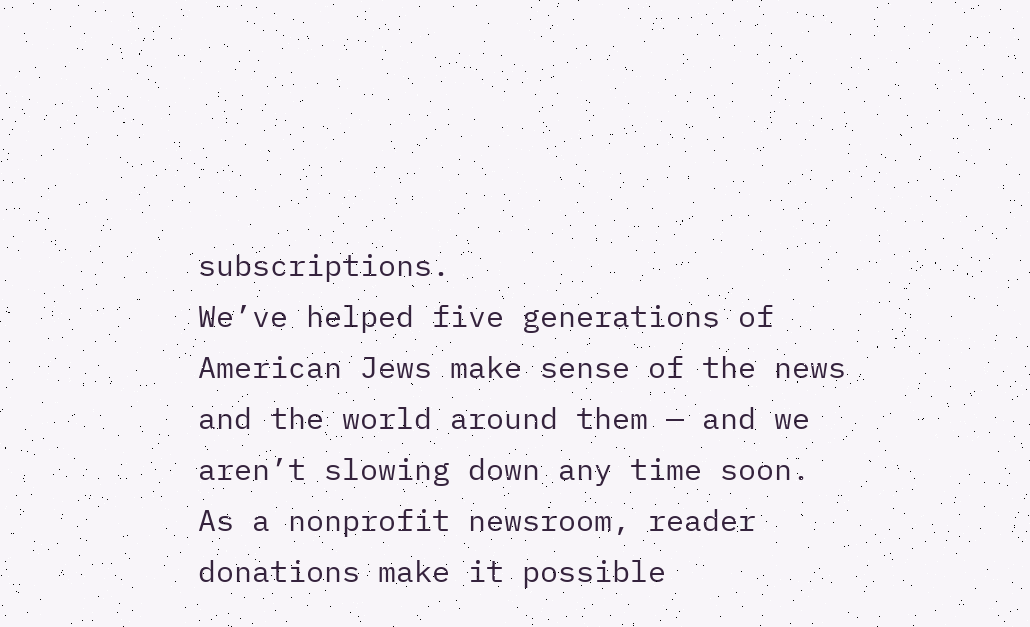subscriptions.
We’ve helped five generations of American Jews make sense of the news and the world around them — and we aren’t slowing down any time soon.
As a nonprofit newsroom, reader donations make it possible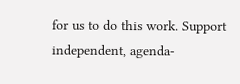for us to do this work. Support independent, agenda-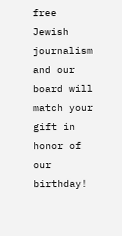free Jewish journalism and our board will match your gift in honor of our birthday!